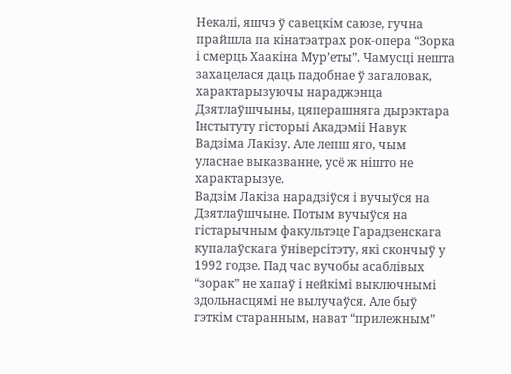Некалі, яшчэ ў савецкім саюзе, гучна прайшла па кінатэатрах рок-опера “Зорка і смерць Хаакіна Мур’еты”. Чамусці нешта захацелася даць падобнае ў загаловак, характарызуючы нараджэнца Дзятлаўшчыны, цяперашняга дырэктара Інстытуту гісторыі Акадэміі Навук Вадзіма Лакізу. Але лепш яго, чым уласнае выказванне, усё ж нішто не характарызуе.
Вадзім Лакіза нарадзіўся і вучыўся на Дзятлаўшчыне. Потым вучыўся на гістарычным факультэце Гарадзенскага купалаўскага ўніверсітэту, які скончыў у 1992 годзе. Пад час вучобы асаблівых “зорак” не хапаў і нейкімі выключнымі здольнасцямі не вылучаўся. Але быў гэткім старанным, нават “прилежным”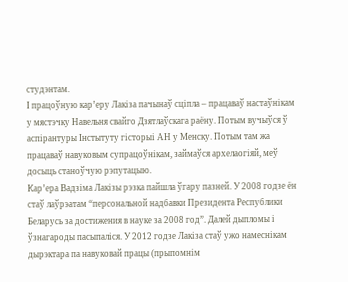студэнтам.
І працоўную кар’еру Лакіза пачынаў сціпла – працаваў настаўнікам у мястэчку Навельня свайго Дзятлаўскага раёну. Потым вучыўся ў аспірантуры Інстытуту гісторыі АН у Менску. Потым там жа працаваў навуковым супрацоўнікам, займаўся архелаогіяй, меў досыць станоўчую рэпутацыю.
Кар’ера Вадзіма Лакізы рэзка пайшла ўгару пазней. У 2008 годзе ён стаў лаўрэатам “персональной надбавки Президента Республики Беларусь за достижения в науке за 2008 год”. Далей дыпломы і ўзнагароды пасыпаліся. У 2012 годзе Лакіза стаў ужо намеснікам дырэктара па навуковай працы (прыпомнім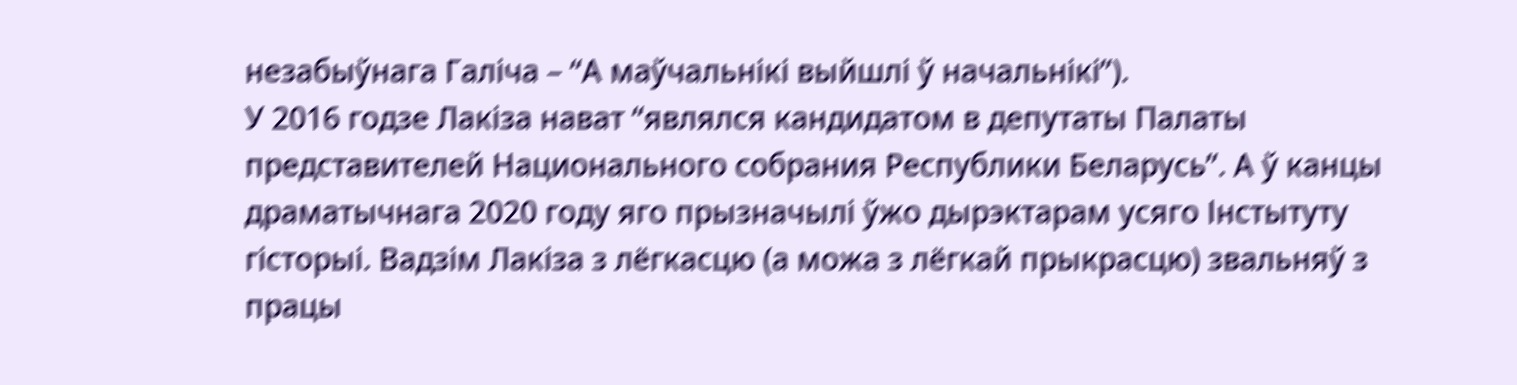незабыўнага Галіча – “А маўчальнікі выйшлі ў начальнікі”).
У 2016 годзе Лакіза нават “являлся кандидатом в депутаты Палаты представителей Национального собрания Республики Беларусь”. А ў канцы драматычнага 2020 году яго прызначылі ўжо дырэктарам усяго Інстытуту гісторыі. Вадзім Лакіза з лёгкасцю (а можа з лёгкай прыкрасцю) звальняў з працы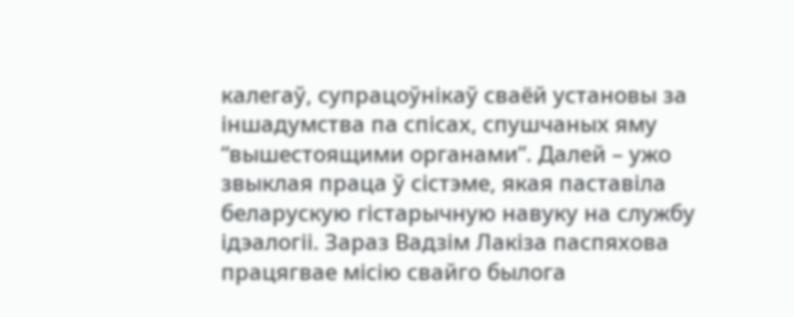калегаў, супрацоўнікаў сваёй установы за іншадумства па спісах, спушчаных яму “вышестоящими органами”. Далей – ужо звыклая праца ў сістэме, якая паставіла беларускую гістарычную навуку на службу ідэалогіі. Зараз Вадзім Лакіза паспяхова працягвае місію свайго былога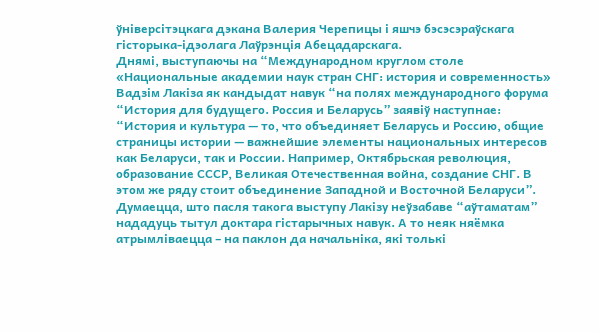ўніверсітэцкага дэкана Валерия Черепицы і яшчэ бэсэсэраўскага гісторыка-ідэолага Лаўрэнція Абецадарскага.
Днямі, выступаючы на “Международном круглом столе «Национальные академии наук стран СНГ: история и современность» Вадзім Лакіза як кандыдат навук “на полях международного форума “История для будущего. Россия и Беларусь” заявіў наступнае:
“История и культура — то, что объединяет Беларусь и Россию, общие страницы истории — важнейшие элементы национальных интересов как Беларуси, так и России. Например, Октябрьская революция, образование СССР, Великая Отечественная война, создание СНГ. В этом же ряду стоит объединение Западной и Восточной Беларуси”. Думаецца, што пасля такога выступу Лакізу неўзабаве “аўтаматам” нададуць тытул доктара гістарычных навук. А то неяк няёмка атрымліваецца – на паклон да начальніка, які толькі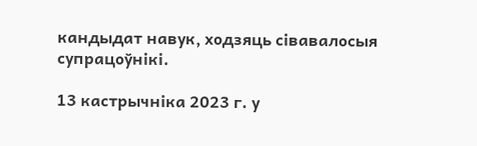кандыдат навук, ходзяць сівавалосыя супрацоўнікі.

13 кастрычніка 2023 г. у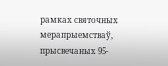рамках святочных мерапрыемстваў, прысвечаных 95-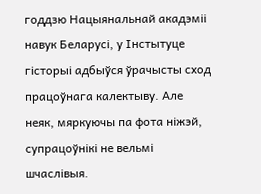годдзю Нацыянальнай акадэміі навук Беларусі, у Інстытуце гісторыі адбыўся ўрачысты сход працоўнага калектыву. Але неяк, мяркуючы па фота ніжэй, супрацоўнікі не вельмі шчаслівыя.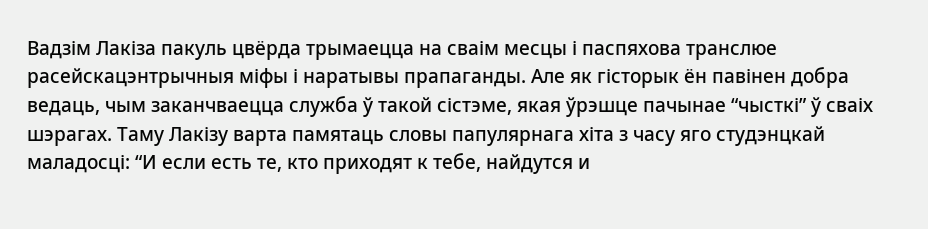Вадзім Лакіза пакуль цвёрда трымаецца на сваім месцы і паспяхова транслюе расейскацэнтрычныя міфы і наратывы прапаганды. Але як гісторык ён павінен добра ведаць, чым заканчваецца служба ў такой сістэме, якая ўрэшце пачынае “чысткі” ў сваіх шэрагах. Таму Лакізу варта памятаць словы папулярнага хіта з часу яго студэнцкай маладосці: “И если есть те, кто приходят к тебе, найдутся и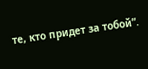те, кто придет за тобой”.